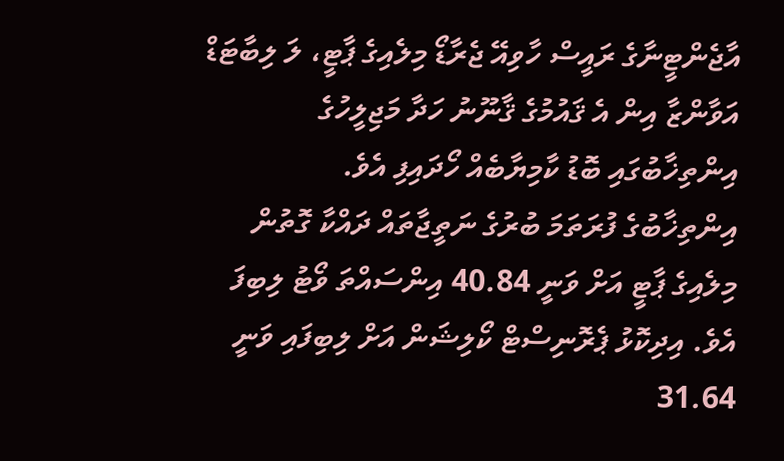އާޖެންޓީނާގެ ރައީސް ހާވިއޭ ޖެރާޑޯ މިލެއިގެ ޕާޓީ، ލަ ލިބާޓަޑް އަވާންޒާ އިން އެ ޤައުމުގެ ޤާނޫނު ހަދާ މަޖިލީހުގެ އިންތިޚާބުގައި ބޮޑު ކާމިޔާބެއް ހޯދައިފި އެވެ.
އިންތިޚާބުގެ ފުރަތަމަ ބުރުގެ ނަތީޖާތައް ދައްކާ ގޮތުން މިލެއިގެ ޕާޓީ އަށް ވަނީ 40.84 އިންސައްތަ ވޯޓު ލިބިފަ އެވެ. އިދިކޮޅު ޕެރޮނިސްޓް ކޯލިޝަން އަށް ލިބިފައި ވަނީ 31.64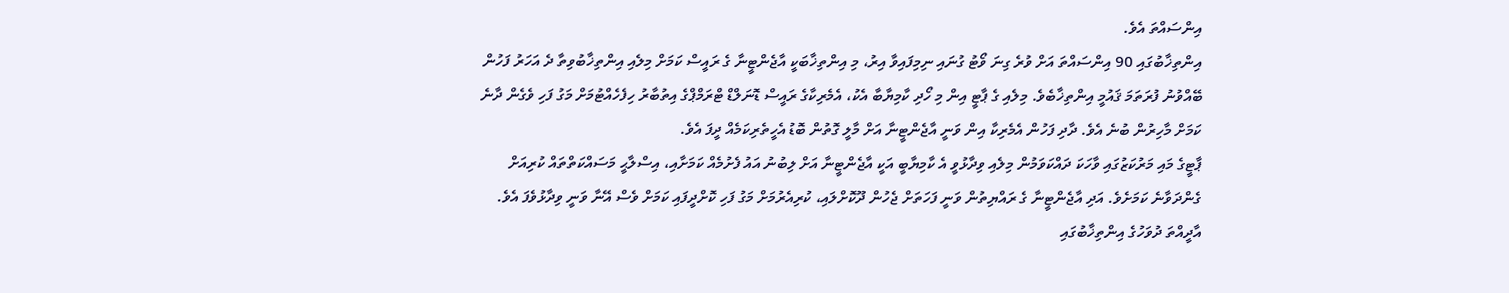އިންސައްތަ އެވެ.
އިންތިޚާބުގައި 90 އިންސައްތަ އަށް ވުރެ ގިނަ ވޯޓު ގުނައި ނިމިފައިވާ އިރު، މި އިންތިޚާބަކީ އާޖެންޓީނާ ގެ ރައީސް ކަމަށް މިލެއި އިންތިޚާބުވިތާ ދެ އަހަރު ފަހުން ބޭއްވުނު ފުރަތަމަ ޤައުމީ އިންތިޚާބެވެ. މިލެއި ގެ ޕާޓީ އިން މި ހޯދި ކާމިޔާބާ އެކު، އެމެރިކާގެ ރައީސް ޑޮނަލްޑް ޓްރަމްޕްގެ އިތުބާރު ހިފެހެއްޓުމަށް މަގު ފަހި ވެގެން ދާނެ ކަމަށް މާހިރުން ބުނެ އެވެ. ދާދި ފަހުން އެމެރިކާ އިން ވަނީ އާޖެންޓީނާ އަށް މާލީ ގޮތުން ބޮޑު އެހީތެރިކަމެއް ދީފަ އެވެ.
ޕާޓީގެ މައި މަރުކަޒުގައި ވާހަކަ ދައްކަވަމުން މިލެއި ވިދާޅުވީ އެ ކާމިޔާބީ އަކީ އާޖެންޓީނާ އަށް ލިބުނު އައު ފެށުމެއް ކަމަށާއި، އިސްލާޙީ މަސައްކަތްތައް ކުރިއަށް ގެންދަވާނެ ކަމަށެވެ. އަދި އާޖެންޓީނާ ގެ ރައްޔިތުން ވަނީ ފަހަތަށް ޖެހުން ދޫކޮށްލައި، ކުރިއެރުމަށް މަގު ފަހި ކޮށްދީފައި ކަމަށް ވެސް އޭނާ ވަނީ ވިދާޅުވެފަ އެވެ.
އާދީއްތަ ދުވަހުގެ އިންތިޚާބުގައި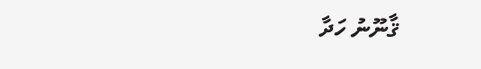ޤާނޫނު ހަދާ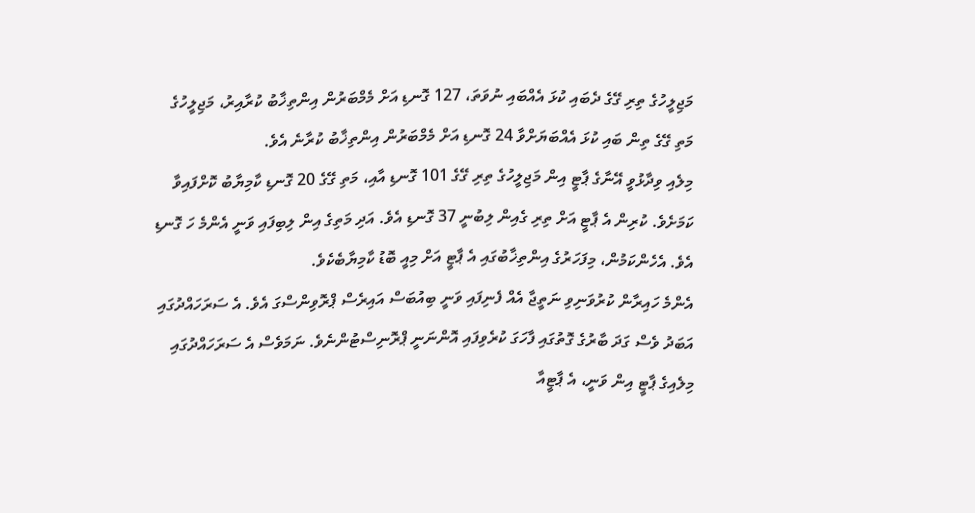މަޖިލީހުގެ ތިރި ގޭގެ ދެބައި ކުޅަ އެއްބައި ނުވަތަ، 127 ގޮނޑި އަށް މެމްބަރުން އިންތިޚާބު ކުރާއިރު، މަޖިލީހުގެ މަތި ގޭގެ ތިން ބައި ކުޅަ އެއްބަޔަށްވާ 24 ގޮނޑި އަށް މެމްބަރުން އިންތިޚާބު ކުރާނެ އެވެ.
މިލެއި ވިދާޅުވީ އޭނާގެ ޕާޓީ އިން މަޖިލީހުގެ ތިރި ގޭގެ 101 ގޮނޑި އާއި، މަތި ގޭގެ 20 ގޮނޑި ކާމިޔާބު ކޮށްފައިވާ ކަމަށެވެ. ކުރިން އެ ޕާޓީ އަށް ތިރި ގެއިން ލިބުނީ 37 ގޮނޑި އެވެ. އަދި މަތިގެ އިން ލިބިފައި ވަނީ އެންމެ ހަ ގޮނޑި އެވެ. އެހެންކަމުން، މިފަހަރުގެ އިންތިޚާބުގައި އެ ޕާޓީ އަށް މިއީ ބޮޑު ކާމިޔާބެކެވެ.
އެންމެ ހައިރާން ކުރުވަނިވި ނަތީޖާ އެއް ފެނިފައި ވަނީ ބިއުބަސް އައިރެސް ޕްރޮވިންސްގަ އެވެ. އެ ސަރަހައްދުގައި އަބަދު ވެސް ގަދަ ބާރުގެ ގޮތުގައި ފާހަގަ ކުރެވިފައި އޮންނަނީ ޕްރޮނިސްޓުންނެވެ. ނަމަވެސް އެ ސަރަހައްދުގައި މިލެއިގެ ޕާޓީ އިން ވަނީ، އެ ޕާޓީއާ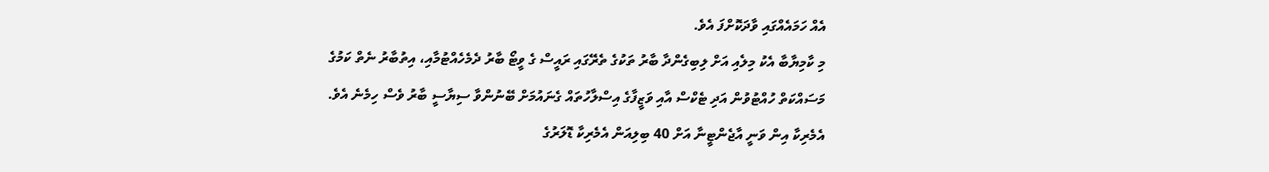އެއް ހަމައެއްގައި ވާދަކޮށްފަ އެވެ.
މި ކާމިޔާބާ އެކު މިލެއި އަށް ލިބިގެންދާ ބާރު ތަކުގެ ތެރޭގައި ރައީސް ގެ ވީޓޯ ބާރު ދެމެހެއްޓުމާއި، އިތުބާރު ނެތް ކަމުގެ މަސައްކަތް ހުއްޓުވުން އަދި ޓެކްސް އާއި ވަޒީފާގެ އިސްލާހުތައް ގެނައުމަށް ބޭނުންވާ ސިޔާސީ ބާރު ވެސް ހިމެނެ އެވެ.
އެމެރިކާ އިން ވަނީ އާޖެންޓީނާ އަށް 40 ބިލިއަން އެމެރިކާ ޑޮލަރުގެ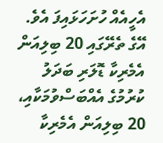އެހީއެއް ހުށަހަޅައިފަ އެވެ. އޭގެ ތެރޭގައި 20 ބިލިއަން އެމެރިކާ ޑޮލަރި ބަދަލު ކުރުމުގެ އެއްބަސްވުމަކާއި، 20 ބިލިއަން އެމެރިކާ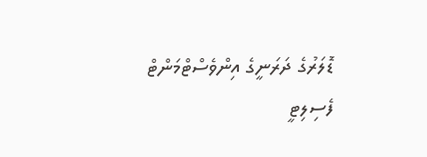ޑޮލަރުގެ ދަރަނީގެ އިންވެސްޓްމަންޓް ފެސިލިޓީ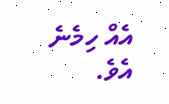އެއް ހިމެނެ އެވެ.